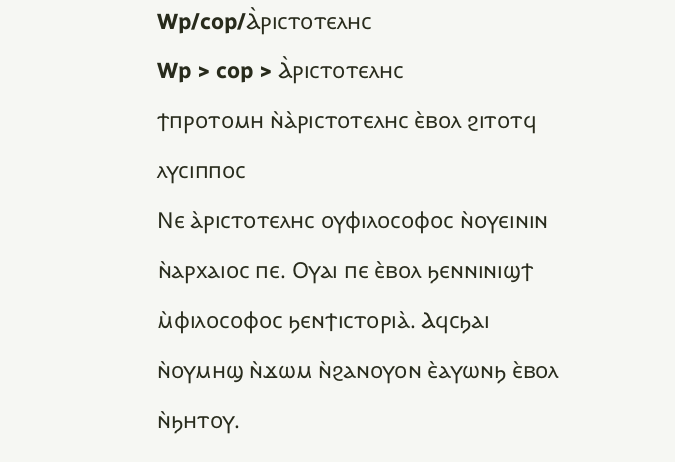Wp/cop/Ⲁ̀ⲣⲓⲥⲧⲟⲧⲉⲗⲏⲥ
Wp > cop > Ⲁ̀ⲣⲓⲥⲧⲟⲧⲉⲗⲏⲥ
ϯⲡⲣⲟⲧⲟⲙⲏ ⲛ̀ⲁ̀ⲣⲓⲥⲧⲟⲧⲉⲗⲏⲥ ⲉ̀ⲃⲟⲗ ϩⲓⲧⲟⲧϥ ⲗⲩⲥⲓⲡⲡⲟⲥ
Ⲛⲉ ⲁ̀ⲣⲓⲥⲧⲟⲧⲉⲗⲏⲥ ⲟⲩⲫⲓⲗⲟⲥⲟⲫⲟⲥ ⲛ̀ⲟⲩⲉⲓⲛⲓⲛ ⲛ̀ⲁⲣⲭⲁⲓⲟⲥ ⲡⲉ. Ⲟⲩⲁⲓ ⲡⲉ ⲉ̀ⲃⲟⲗ ϧⲉⲛⲛⲓⲛⲓϣϯ ⲙ̀ⲫⲓⲗⲟⲥⲟⲫⲟⲥ ϧⲉⲛϯⲓⲥⲧⲟⲣⲓⲁ̀. Ⲁϥⲥϧⲁⲓ ⲛ̀ⲟⲩⲙⲏϣ ⲛ̀ϫⲱⲙ ⲛ̀ϩⲁⲛⲟⲩⲟⲛ ⲉ̀ⲁⲩⲱⲛϧ ⲉ̀ⲃⲟⲗ ⲛ̀ϧⲏⲧⲟⲩ.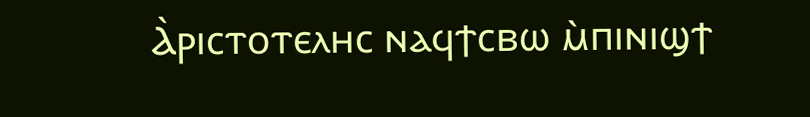Ⲁ̀ⲣⲓⲥⲧⲟⲧⲉⲗⲏⲥ ⲛⲁϥϯⲥⲃⲱ ⲙ̀ⲡⲓⲛⲓϣϯ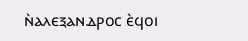ⲛ̀ⲁⲗⲉⲝⲁⲛⲇⲣⲟⲥ ⲉ̀ϥⲟⲓ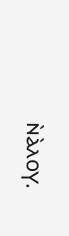ⲛ̀ⲁ̀ⲗⲟⲩ.